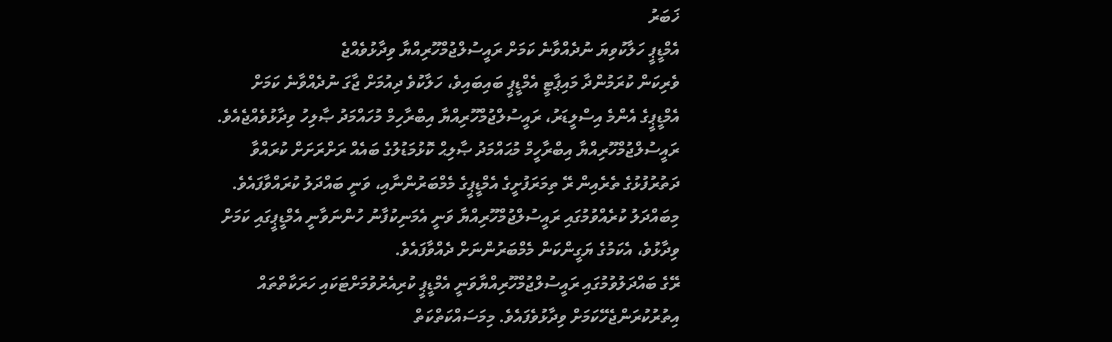ޚަބަރު
އެމްޑީޕީ ހަލާކުވިޔަ ނުދެއްވާނެ ކަމަށް ރައީސުލްޖުމްހޫރިއްޔާ ވިދާޅުވެއްޖެ
ވެރިކަން ކުރަމުންދާ މައިޕާޓީ އެމްޑީޕީ ބައިބައިވެ، ހަލާކުވެ ދިއުމަށް ޖާގަ ނުދެއްވާނެ ކަމަށް އެމްޑީޕީގެ އެންމެ އިސްލީޑަރު، ރައީސުލްޖުމްހޫރިއްޔާ އިބްރާހިމް މުހައްމަދު ޞާލިހު ވިދާޅުވެއްޖެއެވެ.
ރައީސުލްޖުމްހޫރިއްޔާ އިބްރާހީމް މުޙައްމަދު ޞާލިޙް ކޮޅުމަޑުލުގެ ބައެއް ރަށްރަށަށް ކުރައްވާ ދަތުރުފުޅުގެ ތެރެއިން ރޭ ތިމަރަފުށީގެ އެމްޑީޕީގެ މެމްބަރުންނާއި، ވަނީ ބައްދަލު ކުރައްވާފައެވެ. މިބައްދަލު ކުރެއްވުމުގައި ރައީސުލްޖުމްހޫރިއްޔާ ވަނީ އެމަނިކުފާނު ހުންނަވާނީ އެމްޑީޕީގައި ކަމަށް ވިދާޅުވެ، އެކަމުގެ ޔަގީންކަން މެމްބަރުންނަށް ދެއްވާފައެވެ.
ރޭގެ ބައްދަލުވުމުގައި ރައީސުލްޖުމްހޫރިއްޔާވަނީ އެމްޑީޕީ ކުރިއެރުވުމަށްޓަކައި ހަރަކާތްތައް އިތުރުކުރަންޖެހޭކަމަށް ވިދާޅުވެފައެވެ. މިމަސައްކަތްކަތް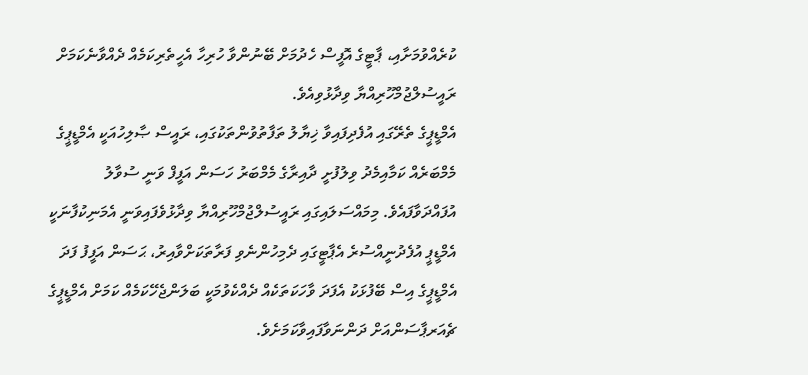ކުރެއްވުމަށާއި، ޕާޓީގެ އޮފީސް ހެދުމަށް ބޭނުންވާ ހުރިހާ އެހީތެރިކަމެއް ދެއްވާނެކަމަށް ރައީސުލްޖުމްހޫރިއްޔާ ވިދާޅުވިއެވެ.
އެމްޑީޕީގެ ތެރޭގައި އުފެދިފައިވާ ޚިޔާލު ތަފާތުވުންތަކުގައި، ރައީސް ޞާލިހުއަކީ އެމްޑީޕީގެ މެމްބަރެއް ކަމާއިމެދު ވިލުފުށީ ދާއިރާގެ މެމްބަރު ހަސަން އަފީފް ވަނީ ސުވާލު އުފައްދަވާފައެވެ. މިމައްސަލައިގައި ރައީސުލްޖުމްހޫރިއްޔާ ވިދާޅުވެފައިވަނީ އެމަނިކުފާނަކީ އެމްޑީޕީ އުފެދުނީއްސުރެ އެޕާޓީގައި ދެމިހުންނެވި ފަރާތަކަށްވާއިރު، ޙަސަން އަފީފު ފަދަ އެމްޑީޕީގެ އިސް ބޭފުޅަކު އެފަދަ ވާހަކަތަކެއް ދެއްކެވުމަކީ ބަލަންޖެހޭކަމެއް ކަމަށް އެމްޑީޕީގެ ޗެއަރޕާސަންއަށް ދަންނަވާފައިވާކަމަށެވެ.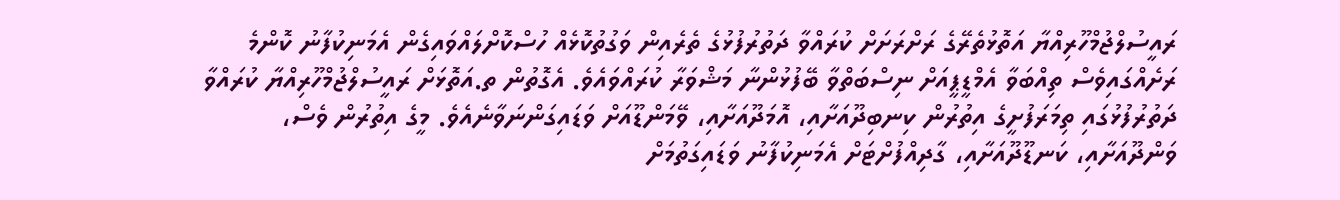ރައީސުލްޖުމްހޫރިއްޔާ އަތޮޅުތެރޭގެ ރަށްރަށަށް ކުރައްވާ ދަތުރުފުޅުގެ ތެރެއިން ވަގުތުކޮޅެއް ހުސްކޮށްލައްވައިގެން އެމަނިކުފާނު ކޮންމެ ރަށެއްގައިވެސް ތިއްބަވާ އެމްޑީޕީއަށް ނިސްބަތްވާ ބޭފުޅުންނާ މަޝްވަރާ ކުރައްވައެވެ. އެގޮތުން ތ.އަތޮޅަށް ރައީސުލްޖުމްހޫރިއްޔާ ކުރައްވާ ދަތުރުފުޅުގައި ތިމަރަފުށީގެ އިތުރުން ކިނބިދޫއަށާއި، އޮމަދޫއަށާއި، ވޭމަންޑޫއަށް ވަޑައިގަންނަވާނެއެވެ. މީގެ އިތުރުން ވެސް، ވަންދޫއަށާއި، ކަނޑޫދޫއަށާއި، ގާދިއްފުށްޓަށް އެމަނިކުފާނު ވަޑައިގަތުމަށް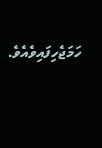ހަމަޖެހިފައިވެއެވެ.